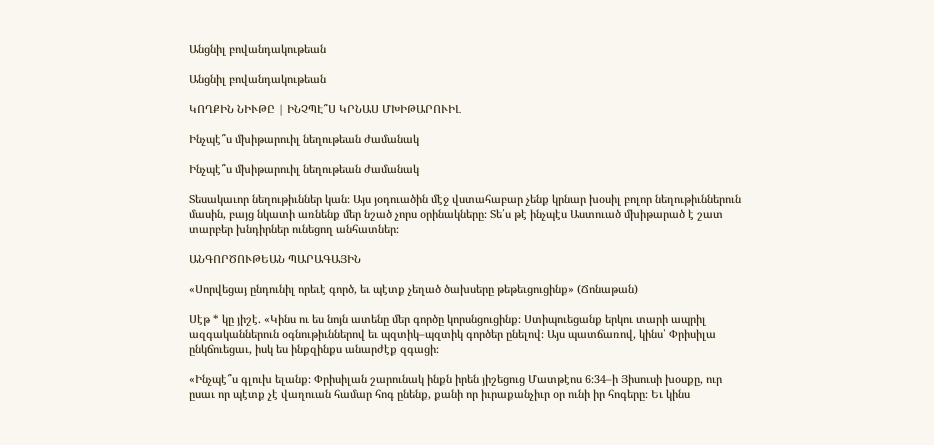Անցնիլ բովանդակութեան

Անցնիլ բովանդակութեան

ԿՈՂՔԻՆ ՆԻՒԹԸ | ԻՆՉՊԷ՞Ս ԿՐՆԱՍ ՄԽԻԹԱՐՈՒԻԼ

Ինչպէ՞ս մխիթարուիլ նեղութեան ժամանակ

Ինչպէ՞ս մխիթարուիլ նեղութեան ժամանակ

Տեսակաւոր նեղութիւններ կան։ Այս յօդուածին մէջ վստահաբար չենք կրնար խօսիլ բոլոր նեղութիւններուն մասին, բայց նկատի առնենք մեր նշած չորս օրինակները։ Տե՛ս թէ ինչպէս Աստուած մխիթարած է շատ տարբեր խնդիրներ ունեցող անհատներ։

ԱՆԳՈՐԾՈՒԹԵԱՆ ՊԱՐԱԳԱՅԻՆ

«Սորվեցայ ընդունիլ որեւէ գործ, եւ պէտք չեղած ծախսերը թեթեւցուցինք» (Ճոնաթան)

Սէթ * կը յիշէ. «Կինս ու ես նոյն ատենը մեր գործը կորսնցուցինք։ Ստիպուեցանք երկու տարի ապրիլ ազգականներուն օգնութիւններով եւ պզտիկ–պզտիկ գործեր ընելով։ Այս պատճառով, կինս՝ Փրիսիլա ընկճուեցաւ, իսկ ես ինքզինքս անարժէք զգացի։

«Ինչպէ՞ս գլուխ ելանք։ Փրիսիլան շարունակ ինքն իրեն յիշեցուց Մատթէոս 6։34–ի Յիսուսի խօսքը, ուր ըսաւ որ պէտք չէ վաղուան համար հոգ ընենք, քանի որ իւրաքանչիւր օր ունի իր հոգերը։ Եւ կինս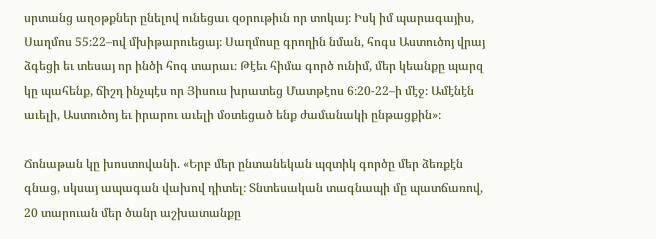սրտանց աղօթքներ ընելով ունեցաւ զօրութիւն որ տոկայ։ Իսկ իմ պարագայիս, Սաղմոս 55։22–ով մխիթարուեցայ։ Սաղմոսը գրողին նման, հոգս Աստուծոյ վրայ ձգեցի եւ տեսայ որ ինծի հոգ տարաւ։ Թէեւ հիմա գործ ունիմ, մեր կեանքը պարզ կը պահենք, ճիշդ ինչպէս որ Յիսուս խրատեց Մատթէոս 6։20-22–ի մէջ։ Ամէնէն աւելի, Աստուծոյ եւ իրարու աւելի մօտեցած ենք ժամանակի ընթացքին»։

Ճոնաթան կը խոստովանի. «Երբ մեր ընտանեկան պզտիկ գործը մեր ձեռքէն գնաց, սկսայ ապագան վախով դիտել։ Տնտեսական տագնապի մը պատճառով, 20 տարուան մեր ծանր աշխատանքը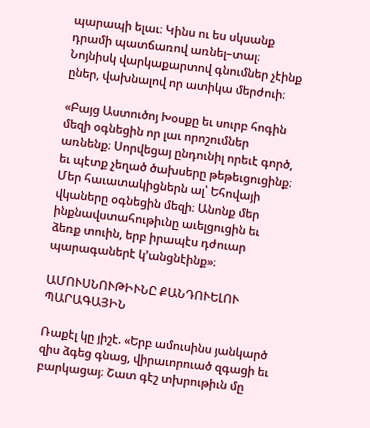պարապի ելաւ։ Կինս ու ես սկսանք դրամի պատճառով առնել–տալ։ Նոյնիսկ վարկաքարտով գնումներ չէինք ըներ, վախնալով որ ատիկա մերժուի։

«Բայց Աստուծոյ Խօսքը եւ սուրբ հոգին մեզի օգնեցին որ լաւ որոշումներ առնենք։ Սորվեցայ ընդունիլ որեւէ գործ, եւ պէտք չեղած ծախսերը թեթեւցուցինք։ Մեր հաւատակիցներն ալ՝ Եհովայի վկաները օգնեցին մեզի։ Անոնք մեր ինքնավստահութիւնը աւելցուցին եւ ձեռք տուին, երբ իրապէս դժուար պարագաներէ կ’անցնէինք»։

ԱՄՈՒՍՆՈՒԹԻՒՆԸ ՔԱՆԴՈՒԵԼՈՒ ՊԱՐԱԳԱՅԻՆ

Ռաքէլ կը յիշէ. «Երբ ամուսինս յանկարծ զիս ձգեց գնաց, վիրաւորուած զգացի եւ բարկացայ։ Շատ գէշ տխրութիւն մը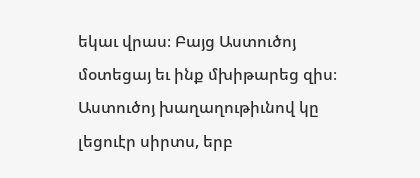եկաւ վրաս։ Բայց Աստուծոյ մօտեցայ եւ ինք մխիթարեց զիս։ Աստուծոյ խաղաղութիւնով կը լեցուէր սիրտս, երբ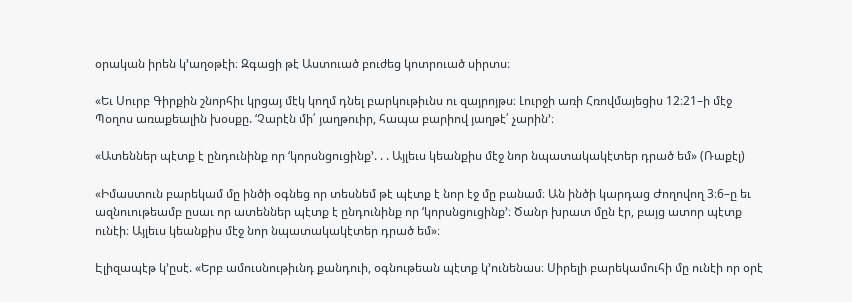օրական իրեն կ’աղօթէի։ Զգացի թէ Աստուած բուժեց կոտրուած սիրտս։

«Եւ Սուրբ Գիրքին շնորհիւ կրցայ մէկ կողմ դնել բարկութիւնս ու զայրոյթս։ Լուրջի առի Հռովմայեցիս 12։21–ի մէջ Պօղոս առաքեալին խօսքը. ‘Չարէն մի՛ յաղթուիր, հապա բարիով յաղթէ՛ չարին’։

«Ատեններ պէտք է ընդունինք որ ‘կորսնցուցինք’. . . Այլեւս կեանքիս մէջ նոր նպատակակէտեր դրած եմ» (Ռաքէլ)

«Իմաստուն բարեկամ մը ինծի օգնեց որ տեսնեմ թէ պէտք է նոր էջ մը բանամ։ Ան ինծի կարդաց Ժողովող 3։6–ը եւ ազնուութեամբ ըսաւ որ ատեններ պէտք է ընդունինք որ ‘կորսնցուցինք’։ Ծանր խրատ մըն էր, բայց ատոր պէտք ունէի։ Այլեւս կեանքիս մէջ նոր նպատակակէտեր դրած եմ»։

Էլիզապէթ կ’ըսէ. «Երբ ամուսնութիւնդ քանդուի, օգնութեան պէտք կ’ունենաս։ Սիրելի բարեկամուհի մը ունէի որ օրէ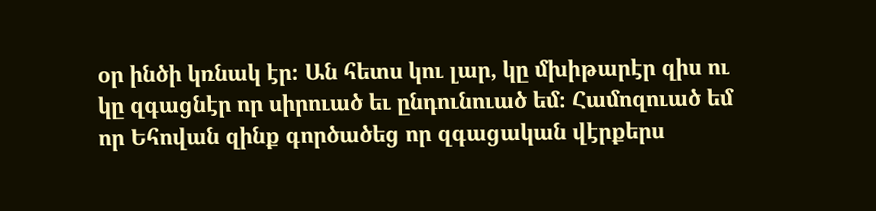օր ինծի կռնակ էր։ Ան հետս կու լար, կը մխիթարէր զիս ու կը զգացնէր որ սիրուած եւ ընդունուած եմ։ Համոզուած եմ որ Եհովան զինք գործածեց որ զգացական վէրքերս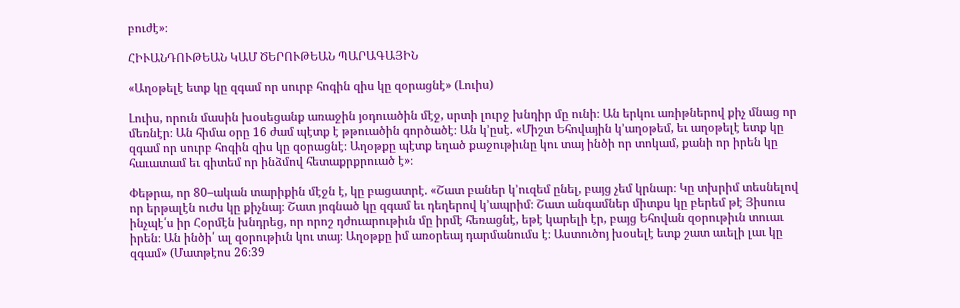բուժէ»։

ՀԻՒԱՆԴՈՒԹԵԱՆ ԿԱՄ ԾԵՐՈՒԹԵԱՆ ՊԱՐԱԳԱՅԻՆ

«Աղօթելէ ետք կը զգամ որ սուրբ հոգին զիս կը զօրացնէ» (Լուիս)

Լուիս, որուն մասին խօսեցանք առաջին յօդուածին մէջ, սրտի լուրջ խնդիր մը ունի։ Ան երկու առիթներով քիչ մնաց որ մեռնէր։ Ան հիմա օրը 16 ժամ պէտք է թթուածին գործածէ։ Ան կ’ըսէ. «Միշտ Եհովային կ’աղօթեմ, եւ աղօթելէ ետք կը զգամ որ սուրբ հոգին զիս կը զօրացնէ։ Աղօթքը պէտք եղած քաջութիւնը կու տայ ինծի որ տոկամ, քանի որ իրեն կը հաւատամ եւ գիտեմ որ ինձմով հետաքրքրուած է»։

Փեթրա, որ 80–ական տարիքին մէջն է, կը բացատրէ. «Շատ բաներ կ’ուզեմ ընել, բայց չեմ կրնար։ Կը տխրիմ տեսնելով որ երթալէն ուժս կը քիչնայ։ Շատ յոգնած կը զգամ եւ դեղերով կ’ապրիմ։ Շատ անգամներ միտքս կը բերեմ թէ Յիսուս ինչպէ՛ս իր Հօրմէն խնդրեց, որ որոշ դժուարութիւն մը իրմէ հեռացնէ, եթէ կարելի էր, բայց Եհովան զօրութիւն տուաւ իրեն։ Ան ինծի՛ ալ զօրութիւն կու տայ։ Աղօթքը իմ առօրեայ դարմանումս է։ Աստուծոյ խօսելէ ետք շատ աւելի լաւ կը զգամ» (Մատթէոս 26։39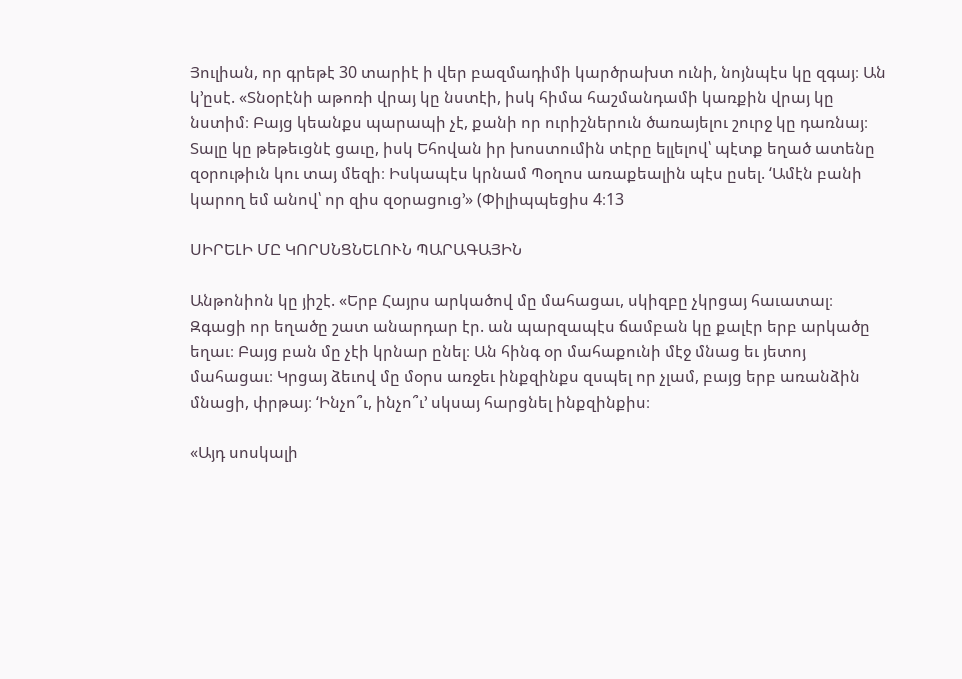Յուլիան, որ գրեթէ 30 տարիէ ի վեր բազմադիմի կարծրախտ ունի, նոյնպէս կը զգայ։ Ան կ’ըսէ. «Տնօրէնի աթոռի վրայ կը նստէի, իսկ հիմա հաշմանդամի կառքին վրայ կը նստիմ։ Բայց կեանքս պարապի չէ, քանի որ ուրիշներուն ծառայելու շուրջ կը դառնայ։ Տալը կը թեթեւցնէ ցաւը, իսկ Եհովան իր խոստումին տէրը ելլելով՝ պէտք եղած ատենը զօրութիւն կու տայ մեզի։ Իսկապէս կրնամ Պօղոս առաքեալին պէս ըսել. ‘Ամէն բանի կարող եմ անով՝ որ զիս զօրացուց’» (Փիլիպպեցիս 4։13

ՍԻՐԵԼԻ ՄԸ ԿՈՐՍՆՑՆԵԼՈՒՆ ՊԱՐԱԳԱՅԻՆ

Անթոնիոն կը յիշէ. «Երբ Հայրս արկածով մը մահացաւ, սկիզբը չկրցայ հաւատալ։ Զգացի որ եղածը շատ անարդար էր. ան պարզապէս ճամբան կը քալէր երբ արկածը եղաւ։ Բայց բան մը չէի կրնար ընել։ Ան հինգ օր մահաքունի մէջ մնաց եւ յետոյ մահացաւ։ Կրցայ ձեւով մը մօրս առջեւ ինքզինքս զսպել որ չլամ, բայց երբ առանձին մնացի, փրթայ։ ‘Ինչո՞ւ, ինչո՞ւ’ սկսայ հարցնել ինքզինքիս։

«Այդ սոսկալի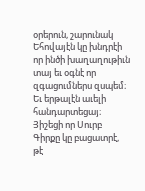օրերուն, շարունակ Եհովայէն կը խնդրէի որ ինծի խաղաղութիւն տայ եւ օգնէ որ զգացումներս զսպեմ։ Եւ երթալէն աւելի հանդարտեցայ։ Յիշեցի որ Սուրբ Գիրքը կը բացատրէ, թէ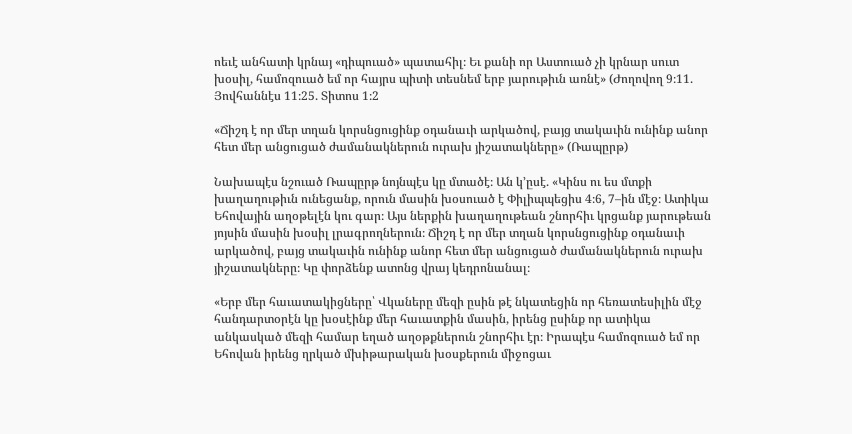ոեւէ անհատի կրնայ «դիպուած» պատահիլ։ Եւ քանի որ Աստուած չի կրնար սուտ խօսիլ, համոզուած եմ որ հայրս պիտի տեսնեմ երբ յարութիւն առնէ» (Ժողովող 9։11. Յովհաննէս 11։25. Տիտոս 1։2

«Ճիշդ է որ մեր տղան կորսնցուցինք օդանաւի արկածով, բայց տակաւին ունինք անոր հետ մեր անցուցած ժամանակներուն ուրախ յիշատակները» (Ռապըրթ)

Նախապէս նշուած Ռապըրթ նոյնպէս կը մտածէ։ Ան կ’ըսէ. «Կինս ու ես մտքի խաղաղութիւն ունեցանք, որուն մասին խօսուած է Փիլիպպեցիս 4։6, 7–ին մէջ։ Ատիկա Եհովային աղօթելէն կու գար։ Այս ներքին խաղաղութեան շնորհիւ կրցանք յարութեան յոյսին մասին խօսիլ լրագրողներուն։ Ճիշդ է որ մեր տղան կորսնցուցինք օդանաւի արկածով, բայց տակաւին ունինք անոր հետ մեր անցուցած ժամանակներուն ուրախ յիշատակները։ Կը փորձենք ատոնց վրայ կեդրոնանալ։

«Երբ մեր հաւատակիցները՝ Վկաները մեզի ըսին թէ նկատեցին որ հեռատեսիլին մէջ հանդարտօրէն կը խօսէինք մեր հաւատքին մասին, իրենց ըսինք որ ատիկա անկասկած մեզի համար եղած աղօթքներուն շնորհիւ էր։ Իրապէս համոզուած եմ որ Եհովան իրենց ղրկած մխիթարական խօսքերուն միջոցաւ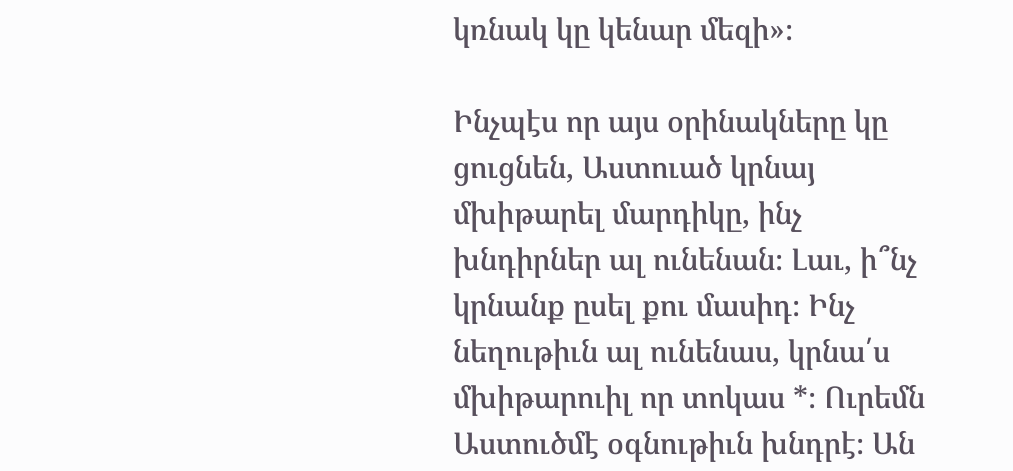կռնակ կը կենար մեզի»։

Ինչպէս որ այս օրինակները կը ցուցնեն, Աստուած կրնայ մխիթարել մարդիկը, ինչ խնդիրներ ալ ունենան։ Լաւ, ի՞նչ կրնանք ըսել քու մասիդ։ Ինչ նեղութիւն ալ ունենաս, կրնա՛ս մխիթարուիլ որ տոկաս *։ Ուրեմն Աստուծմէ օգնութիւն խնդրէ։ Ան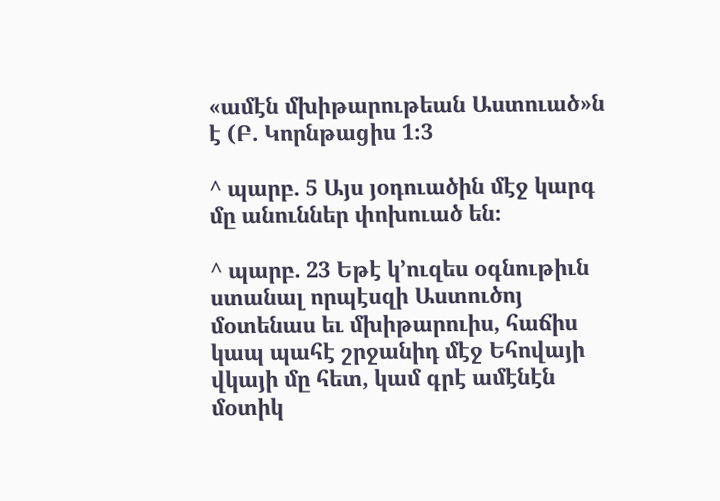«ամէն մխիթարութեան Աստուած»ն է (Բ. Կորնթացիս 1։3

^ պարբ. 5 Այս յօդուածին մէջ կարգ մը անուններ փոխուած են։

^ պարբ. 23 Եթէ կ’ուզես օգնութիւն ստանալ որպէսզի Աստուծոյ մօտենաս եւ մխիթարուիս, հաճիս կապ պահէ շրջանիդ մէջ Եհովայի վկայի մը հետ, կամ գրէ ամէնէն մօտիկ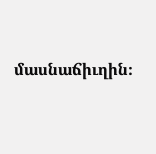մասնաճիւղին։